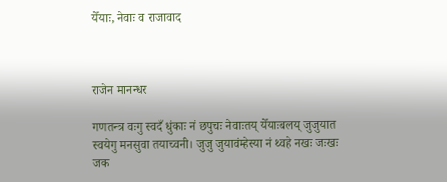येँयाः, नेवाः व राजावाद



राजेन मानन्धर

गणतन्त्र वःगु स्वदँ धुंकाः नं छपुचः नेवाःतय् येँयाःबलय् जुजुयात स्वयेगु मनसुवा तयाच्वनी। जुजु जुयावंम्हेस्या नं थ्वहे नखः जःखः जक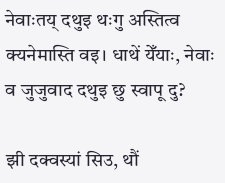नेवाःतय् दथुइ थःगु अस्तित्व क्यनेमास्ति वइ। धाथें येँयाः, नेवाः व जुजुवाद दथुइ छु स्वापू दु?

झी दक्वस्यां सिउ, थौं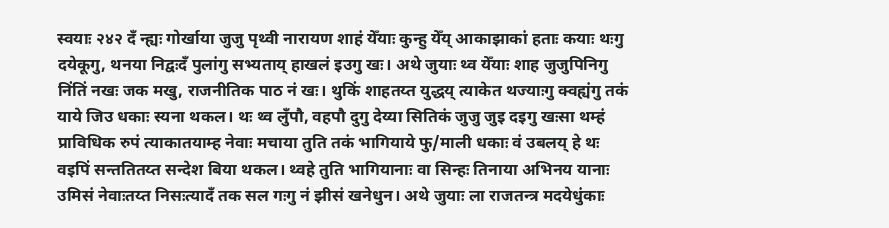स्वयाः २४२ दँ न्ह्यः गोर्खाया जुजु पृथ्वी नारायण शाहं येँयाः कुन्हु येँय् आकाझाकां हताः कयाः थःगु दयेकूगु, थनया निद्वःदँ पुलांगु सभ्यताय् हाखलं इउगु खः। अथे जुयाः थ्व येँयाः शाह जुजुपिनिगु निंतिं नखः जक मखु, राजनीतिक पाठ नं खः। थुकिं शाहतय्त युद्धय् त्याकेत थज्याःगु क्वह्यंगु तकं याये जिउ धकाः स्यना थकल। थः थ्व लुँपौ, वहपौ दुगु देय्या सितिकं जुजु जुइ दइगु खःसा थम्हं प्राविधिक रुपं त्याकातयाम्ह नेवाः मचाया तुति तकं भागियाये फु/माली धकाः वं उबलय् हे थः वइपिं सन्ततितय्त सन्देश बिया थकल। थ्वहे तुति भागियानाः वा सिन्हः तिनाया अभिनय यानाः उमिसं नेवाःतय्त निसःत्यादँ तक सल गःगु नं झीसं खनेधुन। अथे जुयाः ला राजतन्त्र मदयेधुंकाः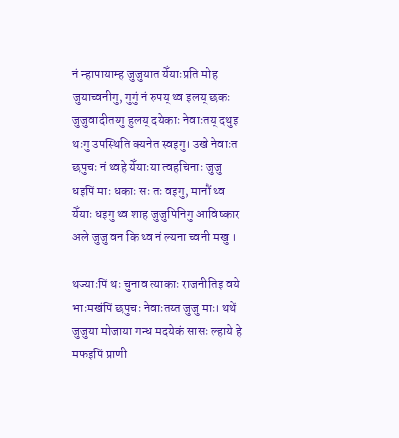नं न्हापायाम्ह जुजुयात येँयाःप्रति मोह जुयाच्वनीगु, गुगुं नं रुपय् थ्व इलय् छकः जुजुवादीतय्गु हुलय् दयेकाः नेवाःतय् दथुइ थःगु उपस्थिति क्यनेत स्वइगु। उखे नेवाःत छपुचः नं थ्वहे येँयाःया त्वहचिनाः जुजु धइपिं माः धकाः सः तः वइगु, मानौं थ्व येँयाः धइगु थ्व शाह जुजुपिनिगु आविष्कार अले जुजु वन कि थ्व नं ल्यना च्वनी मखु ।

थज्याःपिं थः चुनाव त्याकाः राजनीतिइ वये भाःमखंपिं छपुचः नेवाःतय्त जुजु माः। थथें जुजुया मोजाया गन्ध मदयेकं सासः ल्हाये हे मफइपिं प्राणी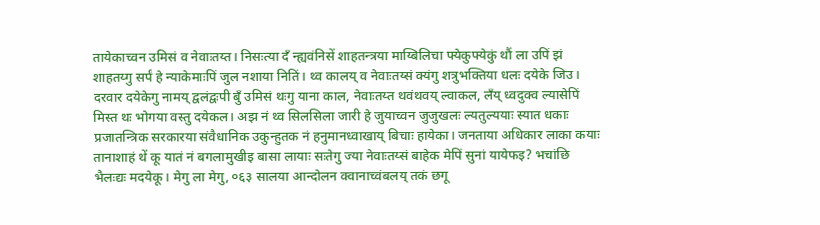तायेकाच्वन उमिसं व नेवाःतय्त। निसःत्या दँ न्ह्यवंनिसें शाहतन्त्रया माय्बिलिचा फ्येकुफ्येकुं थौं ला उपिं झं शाहतय्गु सर्पं हे न्याकेमाःपिं जुल नशाया नितिं। थ्व कालय् व नेवाःतय्सं क्यंगु शत्रुभक्तिया धलः दयेके जिउ। दरवार दयेकेगु नामय् द्वलंद्वःपी बुँ उमिसं थःगु याना काल, नेवाःतय्त थवंथवय् ल्वाकल, लँय् ध्वदुक्व ल्यासेपिं मिस्त थः भोगया वस्तु दयेकल। अझ नं थ्व सिलसिला जारी हे जुयाच्वन जुजुखलः ल्यतुल्ययाः स्यात धकाः प्रजातन्त्रिक सरकारया संवैधानिक उकुन्हुतक नं हनुमानध्वाखाय् बिचाः हायेका। जनताया अधिकार लाका कयाः तानाशाहं थें कू यातं नं बगलामुखीइ बासा लायाः सःतेगु ज्या नेवाःतय्सं बाहेक मेपिं सुनां यायेफइ? भचांछि भैलःद्यः मदयेकू। मेगु ला मेगु, ०६३ सालया आन्दोलन क्वानाच्वंबलय् तकं छगू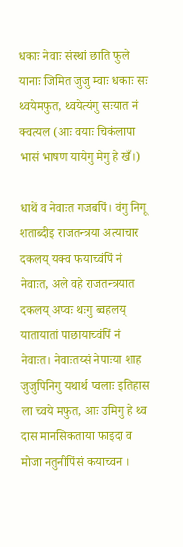धकाः नेवाः संस्थां छाति फुले यानाः जिमित जुजु म्वाः धकाः सः थ्वयेमफुत, थ्वयेत्यंगु सःयात नं क्वत्यल (आः वयाः चिकंलापा भासं भाषण यायेगु मेगु हे खँ।)

धाथें व नेवाःत गजबपिं। वंगु निगू शताब्दीइ राजतन्त्रया अत्याचार दकलय् यक्व फयाच्वंपिं नं नेवाःत, अले वहे राजतन्त्रयात दकलय् अप्वः थःगु ब्वहलय् यातायातां पाछायाच्वंपिं नं नेवाःत। नेवाःतय्सं नेपाःया शाह जुजुपिनिगु यथार्थ प्वलाः इतिहास ला च्वये मफुत, आः उमिगु हे थ्व दास मानसिकताया फाइदा व मोजा नतुनीपिंसं कयाच्वन ।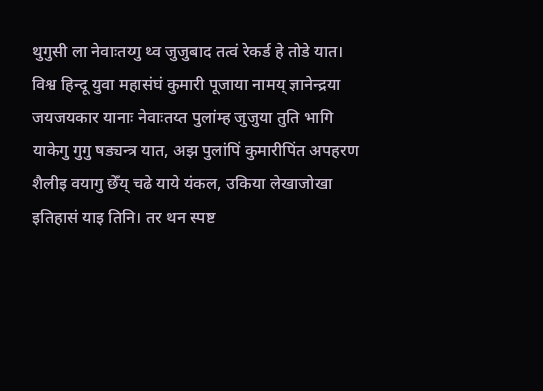थुगुसी ला नेवाःतय्गु थ्व जुजुबाद तत्वं रेकर्ड हे तोडे यात। विश्व हिन्दू युवा महासंघं कुमारी पूजाया नामय् ज्ञानेन्द्रया जयजयकार यानाः नेवाःतय्त पुलांम्ह जुजुया तुति भागि याकेगु गुगु षड्यन्त्र यात, अझ पुलांपिं कुमारीपिंत अपहरण शैलीइ वयागु छेँय् चढे याये यंकल, उकिया लेखाजोखा इतिहासं याइ तिनि। तर थन स्पष्ट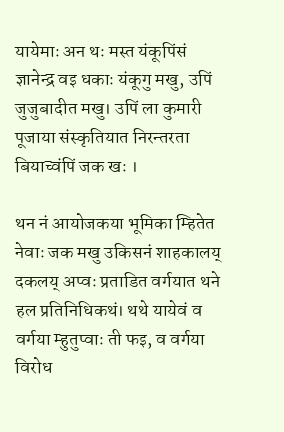यायेमाः अन थः मस्त यंकूपिंसं ज्ञानेन्द्र वइ धकाः यंकूगु मखु, उपिं जुजुबादीत मखु। उपिं ला कुमारी पूजाया संस्कृतियात निरन्तरता बियाच्वंपिं जक खः ।

थन नं आयोजकया भूमिका म्हितेत नेवाः जक मखु उकिसनं शाहकालय् दकलय् अप्वः प्रताडित वर्गयात थने हल प्रतिनिधिकथं। थथे यायेवं व वर्गया म्हुतुप्वाः ती फइ, व वर्गया विरोध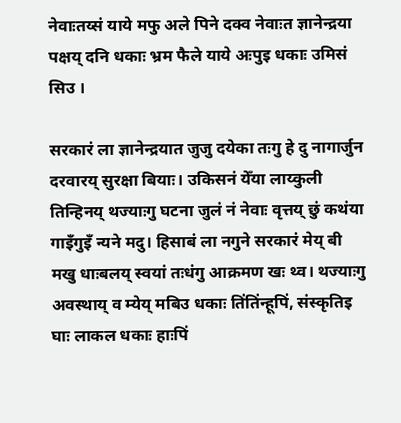नेवाःतय्सं याये मफु अले पिने दक्व नेवाःत ज्ञानेन्द्रया पक्षय् दनि धकाः भ्रम फैले याये अःपुइ धकाः उमिसं सिउ ।

सरकारं ला ज्ञानेन्द्रयात जुजु दयेका तःगु हे दु नागार्जुन दरवारय् सुरक्षा बियाः। उकिसनं येँया लाय्कुली तिन्हिनय् थज्याःगु घटना जुलं नं नेवाः वृत्तय् छुं कथंया गाइँगुइँ न्यने मदु। हिसाबं ला नगुने सरकारं मेय् बी मखु धाःबलय् स्वयां तःधंगु आक्रमण खः थ्व। थज्याःगु अवस्थाय् व म्येय् मबिउ धकाः तिंतिंन्हूपिं, संस्कृतिइ घाः लाकल धकाः हाःपिं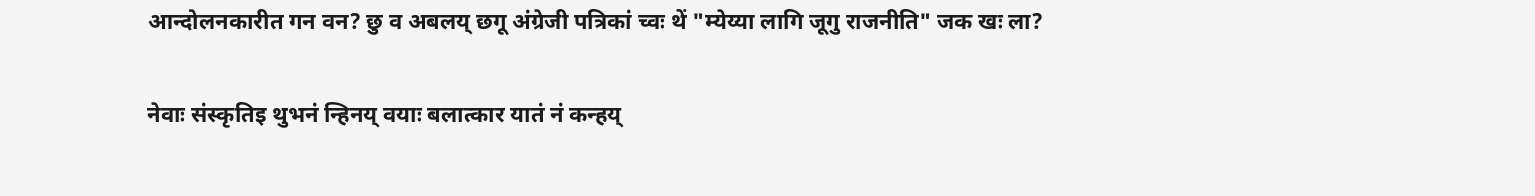आन्दोलनकारीत गन वन? छु व अबलय् छगू अंग्रेजी पत्रिकां च्वः थें "म्येय्या लागि जूगु राजनीति" जक खः ला?

नेवाः संस्कृतिइ थुभनं न्हिनय् वयाः बलात्कार यातं नं कन्हय्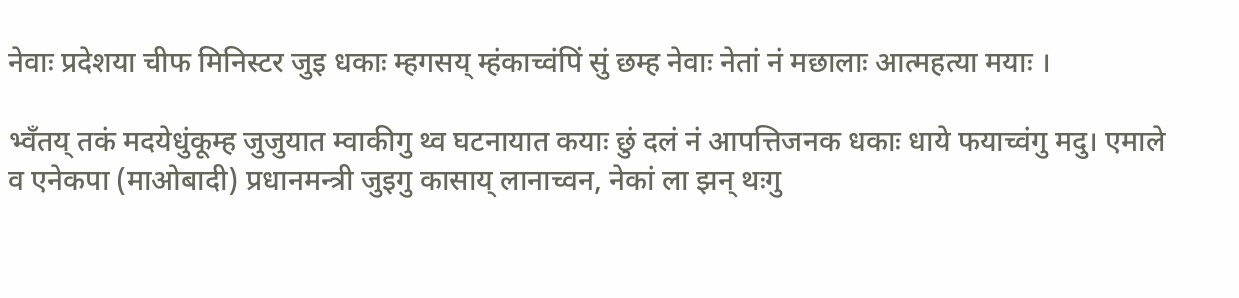नेवाः प्रदेशया चीफ मिनिस्टर जुइ धकाः म्हगसय् म्हंकाच्वंपिं सुं छम्ह नेवाः नेतां नं मछालाः आत्महत्या मयाः ।

भ्वँतय् तकं मदयेधुंकूम्ह जुजुयात म्वाकीगु थ्व घटनायात कयाः छुं दलं नं आपत्तिजनक धकाः धाये फयाच्वंगु मदु। एमाले व एनेकपा (माओबादी) प्रधानमन्त्री जुइगु कासाय् लानाच्वन, नेकां ला झन् थःगु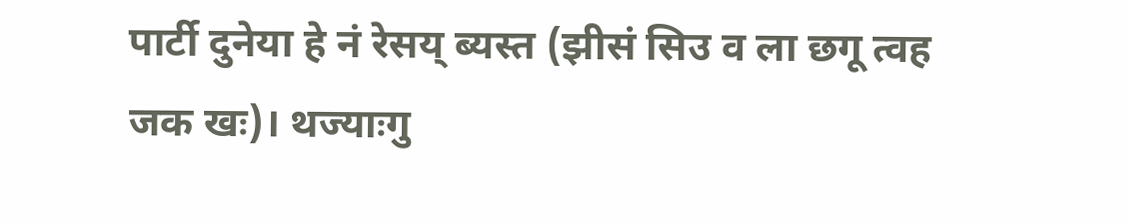पार्टी दुनेया हे नं रेसय् ब्यस्त (झीसं सिउ व ला छगू त्वह जक खः)। थज्याःगु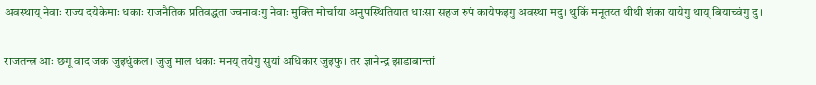अवस्थाय् नेवाः राज्य दयेकेमाः धकाः राजनैतिक प्रतिवद्धता ज्वनावःगु नेवाः मुक्ति मोर्चाया अनुपस्थितियात धाःसा सहज रुपं कायेफइगु अवस्था मदु। थुकिं मनूतय्त थीथी शंका यायेगु थाय् बियाच्वंगु दु ।

राजतन्त्र आः छगू वाद जक जुइधुंकल। जुजु माल धकाः मनय् तयेगु सुयां अधिकार जुइफु। तर ज्ञानेन्द्र झाडाबान्तां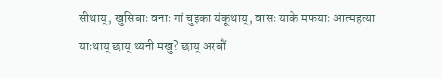सीथाय्, खुसिबाः वनाः गां चुइका यंकूथाय्, वासः याके मफयाः आत्महत्या याःथाय् छाय् थ्यनी मखु? छाय् अरबौं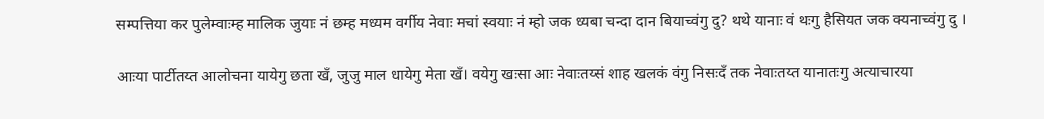सम्पत्तिया कर पुलेम्वाःम्ह मालिक जुयाः नं छम्ह मध्यम वर्गीय नेवाः मचां स्वयाः नं म्हो जक ध्यबा चन्दा दान बियाच्वंगु दु? थथे यानाः वं थःगु हैसियत जक क्यनाच्वंगु दु ।

आःया पार्टीतय्त आलोचना यायेगु छता खँ, जुजु माल धायेगु मेता खँ। वयेगु खःसा आः नेवाःतय्सं शाह खलकं वंगु निसःदँ तक नेवाःतय्त यानातःगु अत्याचारया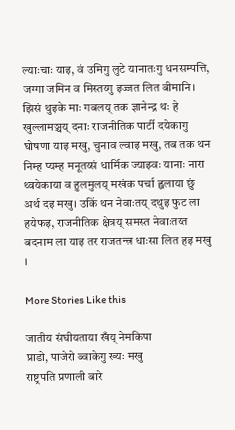ल्याःचाः याइ, वं उमिगु लुटे यानातःगु धनसम्पत्ति, जग्गा जमिन व मिस्तय्गु इज्जत लित बीमानि। झिसं थुइके माः गबलय् तक ज्ञानेन्द्र थः हे खुल्लामञ्चय् दनाः राजनीतिक पार्टी दयेकागु घोषणा याइ मखु, चुनाव ल्वाइ मखु, तब तक थन निम्ह प्यम्ह मनूतय्सं धार्मिक ज्याझ्वः यानाः नारा थ्वयेकाया व हुलमुलय् मखंक पर्चा ह्वलाया छुं अर्थ दइ मखु। उकिं थन नेवाःतय् दथुइ फुट ला हयेफइ, राजनीतिक क्षेत्रय् समस्त नेवाःतय्त बदनाम ला याइ तर राजतन्त्र धाःसा लित हइ मखु ।

More Stories Like this

जातीय संघीयताया खँय् नेमकिपा
प्राडो, पाजेरो ब्वाकेगु ख्यः मखु
राष्ट्रपति प्रणाली बारे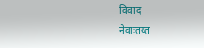विवाद
नेवाःतय्त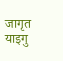जागृत याइगु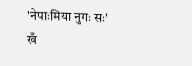'नेपाःमिया नुगः सः'
खँ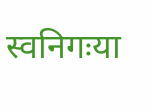स्वनिगःया